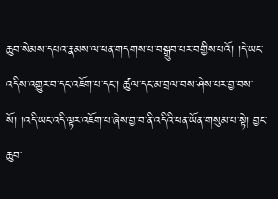ཆུབ་སེམས་དཔའ་རྣམས་ལ་ཕན་གདགས་པ་བསྒྲུབ་པར་བགྱིས་པའོ། །དེ་ཡང་འདིས་འགྱུར་བ་དང་འཇོག་པ་དང་། ཚུལ་དང་མ་བྲལ་བས་ཤེས་པར་བྱ་བས་སོ། །འདི་ཡང་འདི་ལྟར་འཇོག་པ་ཞེས་བྱ་བ་ནི་འདིའི་ཕན་ཡོན་གསུམ་པ་སྟེ། བྱང་ཆུབ་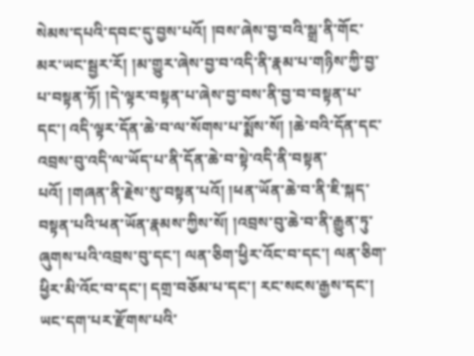སེམས་དཔའི་དབང་དུ་བྱས་པའོ། །བས་ཞེས་བྱ་བའི་སྒྲ་ནི་གོང་མར་ཡང་སྦྱར་རོ། །མ་གྱུར་ཞེས་བྱ་བ་འདི་ནི་རྣམ་པ་གཉིས་ཀྱི་བྱ་པ་བསྟན་ཏོ། །དེ་ལྟར་བསྟན་པ་ཞེས་བྱ་བས་ནི་བྱ་བ་བསྟན་པ་དང་། འདི་ལྟར་དོན་ཆེ་བ་ལ་སོགས་པ་སྨོས་སོ། །ཆེ་བའི་དོན་དང་འབྲས་བུ་འདི་ལ་ཡོད་པ་ནི་དོན་ཆེ་བ་སྟེ་འདི་ནི་བསྟན་པའོ། །གཞན་ནི་རྗེས་སུ་བསྟན་པའོ། །ཕན་ཡོན་ཆེ་བ་ནི་ཇི་སྐད་བསྟན་པའི་ཕན་ཡོན་རྣམས་ཀྱིས་སོ། །འབྲས་བུ་ཆེ་བ་ནི་རྒྱུན་ཏུ་ཞུགས་པའི་འབྲས་བུ་དང་། ལན་ཅིག་ཕྱིར་འོང་བ་དང་། ལན་ཅིག་ཕྱིར་མི་འོང་བ་དང་། དགྲ་བཅོམ་པ་དང་། རང་སངས་རྒྱས་དང་། ཡང་དག་པར་རྫོགས་པའི་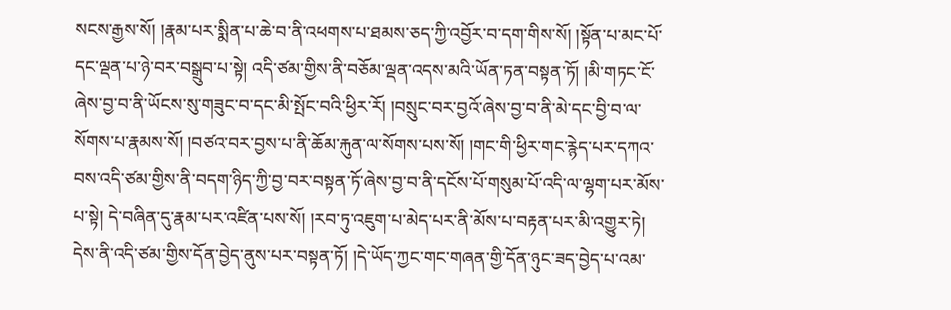སངས་རྒྱས་སོ། །རྣམ་པར་སྨིན་པ་ཆེ་བ་ནི་འཕགས་པ་ཐམས་ཅད་ཀྱི་འབྱོར་བ་དག་གིས་སོ། །སྟོན་པ་མང་པོ་དང་ལྡན་པ་ཉེ་བར་བསྒྲུབ་པ་སྟེ། འདི་ཙམ་གྱིས་ནི་བཅོམ་ལྡན་འདས་མའི་ཡོན་ཏན་བསྟན་ཏོ། །མི་གཏང་ངོ་ཞེས་བྱ་བ་ནི་ཡོངས་སུ་གཟུང་བ་དང་མི་སྤོང་བའི་ཕྱིར་རོ། །བསྲུང་བར་བྱའོ་ཞེས་བྱ་བ་ནི་མེ་དང་བྱི་བ་ལ་སོགས་པ་རྣམས་སོ། །བཙའ་བར་བྱས་པ་ནི་ཆོམ་རྐུན་ལ་སོགས་པས་སོ། །གང་གི་ཕྱིར་གང་རྙེད་པར་དཀའ་བས་འདི་ཙམ་གྱིས་ནི་བདག་ཉིད་ཀྱི་བྱ་བར་བསྟན་ཏོ་ཞེས་བྱ་བ་ནི་དངོས་པོ་གསུམ་པོ་འདི་ལ་ལྷག་པར་མོས་པ་སྟེ། དེ་བཞིན་དུ་རྣམ་པར་འཛིན་པས་སོ། །རབ་ཏུ་འཇུག་པ་མེད་པར་ནི་མོས་པ་བརྟན་པར་མི་འགྱུར་ཏེ། དེས་ནི་འདི་ཙམ་གྱིས་དོན་བྱེད་ནུས་པར་བསྟན་ཏོ། །དེ་ཡོད་ཀྱང་གང་གཞན་གྱི་དོན་ཉུང་ཟད་བྱེད་པ་འམ་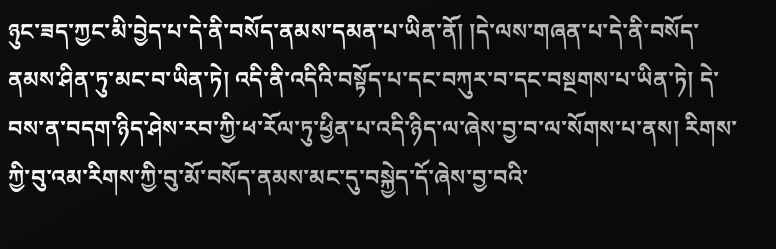ཉུང་ཟད་ཀྱང་མི་བྱེད་པ་དེ་ནི་བསོད་ནམས་དམན་པ་ཡིན་ནོ། །དེ་ལས་གཞན་པ་དེ་ནི་བསོད་ནམས་ཤིན་ཏུ་མང་བ་ཡིན་ཏེ། འདི་ནི་འདིའི་བསྟོད་པ་དང་བཀུར་བ་དང་བསྔགས་པ་ཡིན་ཏེ། དེ་བས་ན་བདག་ཉིད་ཤེས་རབ་ཀྱི་ཕ་རོལ་ཏུ་ཕྱིན་པ་འདི་ཉིད་ལ་ཞེས་བྱ་བ་ལ་སོགས་པ་ནས། རིགས་ཀྱི་བུ་འམ་རིགས་ཀྱི་བུ་མོ་བསོད་ནམས་མང་དུ་བསྐྱེད་དོ་ཞེས་བྱ་བའི་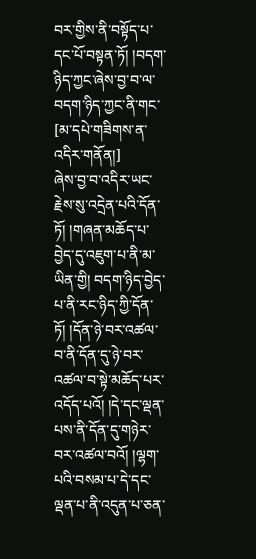བར་གྱིས་ནི་བསྟོད་པ་དང་པོ་བསྟན་ཏོ། །བདག་ཉིད་ཀྱང་ཞེས་བྱ་བ་ལ་བདག་ཉིད་ཀྱང་ནི་གང་
[མ་དཔེ་གཟིགས་ན་འདིར་གནོན།]
ཞེས་བྱ་བ་འདིར་ཡང་རྗེས་སུ་འདྲེན་པའི་དོན་ཏོ། །གཞན་མཆོད་པ་བྱེད་དུ་འཇུག་པ་ནི་མ་ཡིན་གྱི། བདག་ཉིད་བྱེད་པ་ནི་རང་ཉིད་ཀྱི་དོན་ཏོ། །དོན་ཉེ་བར་འཚལ་བ་ནི་དོན་དུ་ཉེ་བར་འཚལ་བ་སྟེ་མཆོད་པར་འདོད་པའོ། །དེ་དང་ལྡན་པས་ནི་དོན་དུ་གཉེར་བར་འཚལ་བའོ། །ལྷག་པའི་བསམ་པ་དེ་དང་ལྡན་པ་ནི་འདུན་པ་ཅན་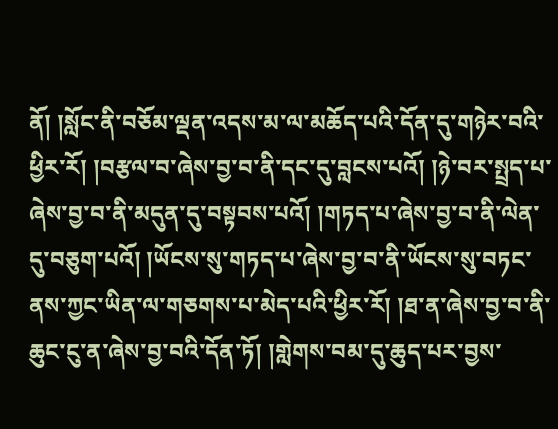ནོ། །སློང་ནི་བཅོམ་ལྡན་འདས་མ་ལ་མཆོད་པའི་དོན་དུ་གཉེར་བའི་ཕྱིར་རོ། །བརྩལ་བ་ཞེས་བྱ་བ་ནི་དང་དུ་བླངས་པའོ། །ཉེ་བར་སྤྲད་པ་ཞེས་བྱ་བ་ནི་མདུན་དུ་བསྟབས་པའོ། །གཏད་པ་ཞེས་བྱ་བ་ནི་ལེན་དུ་བཅུག་པའོ། །ཡོངས་སུ་གཏད་པ་ཞེས་བྱ་བ་ནི་ཡོངས་སུ་བཏང་ནས་ཀྱང་ཡིན་ལ་གཅགས་པ་མེད་པའི་ཕྱིར་རོ། །ཐ་ན་ཞེས་བྱ་བ་ནི་ཆུང་ངུ་ན་ཞེས་བྱ་བའི་དོན་ཏོ། །གླེགས་བམ་དུ་ཆུད་པར་བྱས་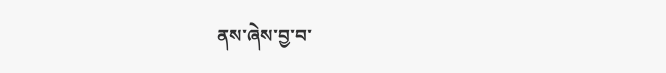ནས་ཞེས་བྱ་བ་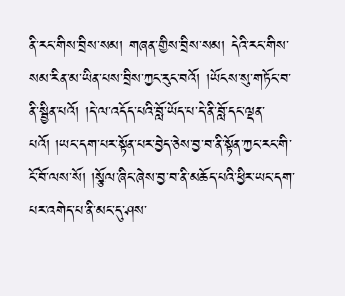ནི་རང་གིས་བྲིས་སམ། གཞན་གྱིས་བྲིས་སམ། དེའི་རང་གིས་སམ་རིན་མ་ཡིན་པས་བྲིས་ཀྱང་རུང་བའོ། །ཡོངས་སུ་གཏོང་བ་ནི་སྦྱིན་པའོ། །དེ་ལ་འདོད་པའི་བློ་ཡོད་པ་དེ་ནི་བློ་དང་ལྡན་པའོ། །ཡང་དག་པར་སྟོན་པར་བྱེད་ཅེས་བྱ་བ་ནི་སྟོན་ཀྱང་རང་གི་ངོ་བོ་ལས་སོ། །སྩོལ་ཞིང་ཞེས་བྱ་བ་ནི་མཆོད་པའི་ཕྱིར་ཡང་དག་པར་འགེད་པ་ནི་མང་དུ་ཤས་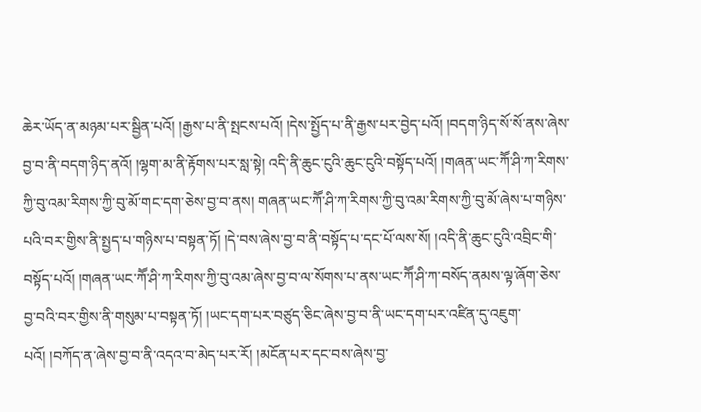ཆེར་ཡོད་ན་མཉམ་པར་སྦྱིན་པའོ། །རྒྱས་པ་ནི་སྤངས་པའོ། །དེས་སྤྱོད་པ་ནི་རྒྱས་པར་བྱེད་པའོ། །བདག་ཉིད་སོ་སོ་ནས་ཞེས་བྱ་བ་ནི་བདག་ཉིད་ནའོ། །ལྷག་མ་ནི་རྟོགས་པར་སླ་སྟེ། འདི་ནི་ཆུང་ངུའི་ཆུང་ངུའི་བསྟོད་པའོ། །གཞན་ཡང་ཀཽ་ཤི་ཀ་རིགས་ཀྱི་བུ་འམ་རིགས་ཀྱི་བུ་མོ་གང་དག་ཅེས་བྱ་བ་ནས། གཞན་ཡང་ཀཽ་ཤི་ཀ་རིགས་ཀྱི་བུ་འམ་རིགས་ཀྱི་བུ་མོ་ཞེས་པ་གཉིས་པའི་བར་གྱིས་ནི་སྤྱད་པ་གཉིས་པ་བསྟན་ཏོ། །དེ་བས་ཞེས་བྱ་བ་ནི་བསྟོད་པ་དང་པོ་ལས་སོ། །འདི་ནི་ཆུང་ངུའི་འབྲིང་གི་བསྟོད་པའོ། །གཞན་ཡང་ཀཽ་ཤི་ཀ་རིགས་ཀྱི་བུ་འམ་ཞེས་བྱ་བ་ལ་སོགས་པ་ནས་ཡང་ཀཽ་ཤི་ཀ་བསོད་ནམས་ལྟ་ཞོག་ཅེས་བྱ་བའི་བར་གྱིས་ནི་གསུམ་པ་བསྟན་ཏོ། །ཡང་དག་པར་བཙུད་ཅིང་ཞེས་བྱ་བ་ནི་ཡང་དག་པར་འཛིན་དུ་འཇུག་པའོ། །བཀོད་ན་ཞེས་བྱ་བ་ནི་འདའ་བ་མེད་པར་རོ། །མངོན་པར་དང་བས་ཞེས་བྱ་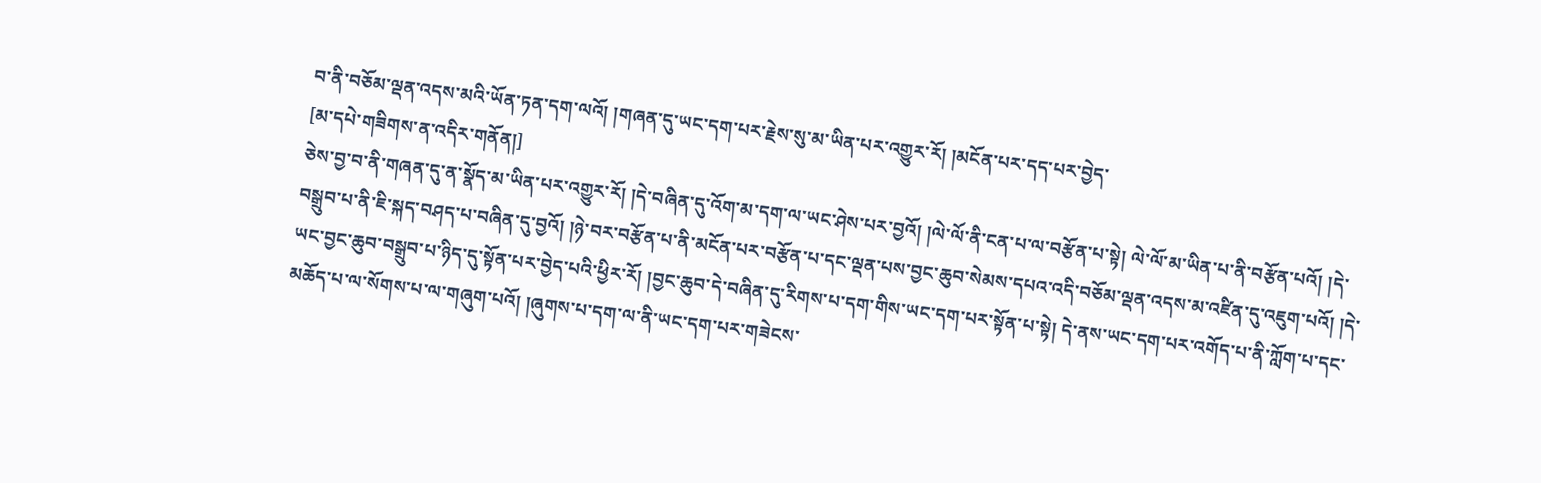བ་ནི་བཅོམ་ལྡན་འདས་མའི་ཡོན་ཏན་དག་ལའོ། །གཞན་དུ་ཡང་དག་པར་རྗེས་སུ་མ་ཡིན་པར་འགྱུར་རོ། །མངོན་པར་དད་པར་བྱེད་
[མ་དཔེ་གཟིགས་ན་འདིར་གནོན།]
ཅེས་བྱ་བ་ནི་གཞན་དུ་ན་སྣོད་མ་ཡིན་པར་འགྱུར་རོ། །དེ་བཞིན་དུ་འོག་མ་དག་ལ་ཡང་ཤེས་པར་བྱའོ། །ལེ་ལོ་ནི་ངན་པ་ལ་བརྩོན་པ་སྟེ། ལེ་ལོ་མ་ཡིན་པ་ནི་བརྩོན་པའོ། །དེ་བསྒྲུབ་པ་ནི་ཇི་སྐད་བཤད་པ་བཞིན་དུ་བྱའོ། །ཉེ་བར་བརྩོན་པ་ནི་མངོན་པར་བརྩོན་པ་དང་ལྡན་པས་བྱང་ཆུབ་སེམས་དཔའ་འདི་བཅོམ་ལྡན་འདས་མ་འཛིན་དུ་འཇུག་པའོ། །དེ་ཡང་བྱང་ཆུབ་བསྒྲུབ་པ་ཉིད་དུ་སྟོན་པར་བྱེད་པའི་ཕྱིར་རོ། །བྱང་ཆུབ་དེ་བཞིན་དུ་རིགས་པ་དག་གིས་ཡང་དག་པར་སྟོན་པ་སྟེ། དེ་ནས་ཡང་དག་པར་འགོད་པ་ནི་ཀློག་པ་དང་མཆོད་པ་ལ་སོགས་པ་ལ་གཞུག་པའོ། །ཞུགས་པ་དག་ལ་ནི་ཡང་དག་པར་གཟེངས་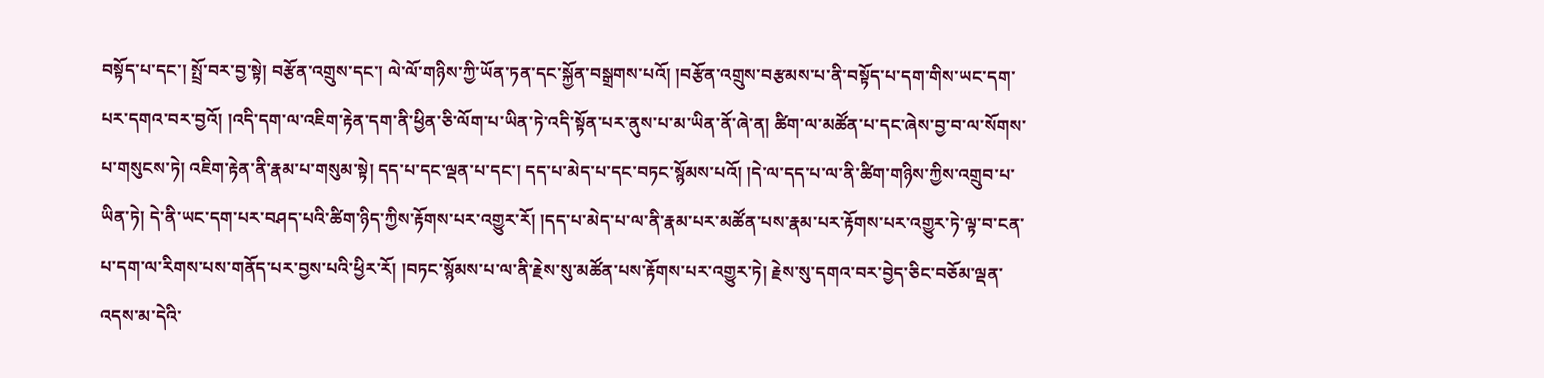བསྟོད་པ་དང་། སྤྲོ་བར་བྱ་སྟེ། བརྩོན་འགྲུས་དང་། ལེ་ལོ་གཉིས་ཀྱི་ཡོན་ཏན་དང་སྐྱོན་བསྒྲགས་པའོ། །བརྩོན་འགྲུས་བརྩམས་པ་ནི་བསྟོད་པ་དག་གིས་ཡང་དག་པར་དགའ་བར་བྱའོ། །འདི་དག་ལ་འཇིག་རྟེན་དག་ནི་ཕྱིན་ཅི་ལོག་པ་ཡིན་ཏེ་འདི་སྟོན་པར་ནུས་པ་མ་ཡིན་ནོ་ཞེ་ན། ཚིག་ལ་མཚོན་པ་དང་ཞེས་བྱ་བ་ལ་སོགས་པ་གསུངས་ཏེ། འཇིག་རྟེན་ནི་རྣམ་པ་གསུམ་སྟེ། དད་པ་དང་ལྡན་པ་དང་། དད་པ་མེད་པ་དང་བཏང་སྙོམས་པའོ། །དེ་ལ་དད་པ་ལ་ནི་ཚིག་གཉིས་ཀྱིས་འགྲུབ་པ་ཡིན་ཏེ། དེ་ནི་ཡང་དག་པར་བཤད་པའི་ཚིག་ཉིད་ཀྱིས་རྟོགས་པར་འགྱུར་རོ། །དད་པ་མེད་པ་ལ་ནི་རྣམ་པར་མཚོན་པས་རྣམ་པར་རྟོགས་པར་འགྱུར་ཏེ་ལྟ་བ་ངན་པ་དག་ལ་རིགས་པས་གནོད་པར་བྱས་པའི་ཕྱིར་རོ། །བཏང་སྙོམས་པ་ལ་ནི་རྗེས་སུ་མཚོན་པས་རྟོགས་པར་འགྱུར་ཏེ། རྗེས་སུ་དགའ་བར་བྱེད་ཅིང་བཅོམ་ལྡན་འདས་མ་དེའི་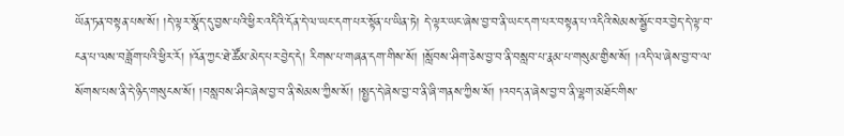ཡོན་ཏན་བསྟན་པས་སོ། །དེ་ལྟར་སྣོད་དུ་བྱས་པའི་ཕྱིར་འདིའི་དོན་དེ་ལ་ཡང་དག་པར་སྟོན་པ་ཡིན་ཏེ། དེ་ལྟར་ཡང་ཞེས་བྱ་བ་ནི་ཡང་དག་པར་བསྟན་པ་འདིའི་སེམས་སྦྱོང་བར་བྱེད་དེ་ལྟ་བ་ངན་པ་ལས་བཟློག་པའི་ཕྱིར་རོ། །འོན་ཀྱང་ཐེ་ཚོམ་མེད་པར་བྱེད་དེ། རིགས་པ་གཞན་དག་གིས་སོ། །སློབས་ཤིག་ཅེས་བྱ་བ་ནི་བསླབ་པ་རྣམ་པ་གསུམ་གྱིས་སོ། །འདི་ལ་ཞེས་བྱ་བ་ལ་སོགས་པས་ནི་དེ་ཉིད་གསུངས་སོ། །བསླབས་ཤིང་ཞེས་བྱ་བ་ནི་སེམས་ཀྱིས་སོ། །སྤྱད་དེ་ཞེས་བྱ་བ་ནི་ཞི་གནས་ཀྱིས་སོ། །འབད་ན་ཞེས་བྱ་བ་ནི་ལྷག་མཐོང་གིས་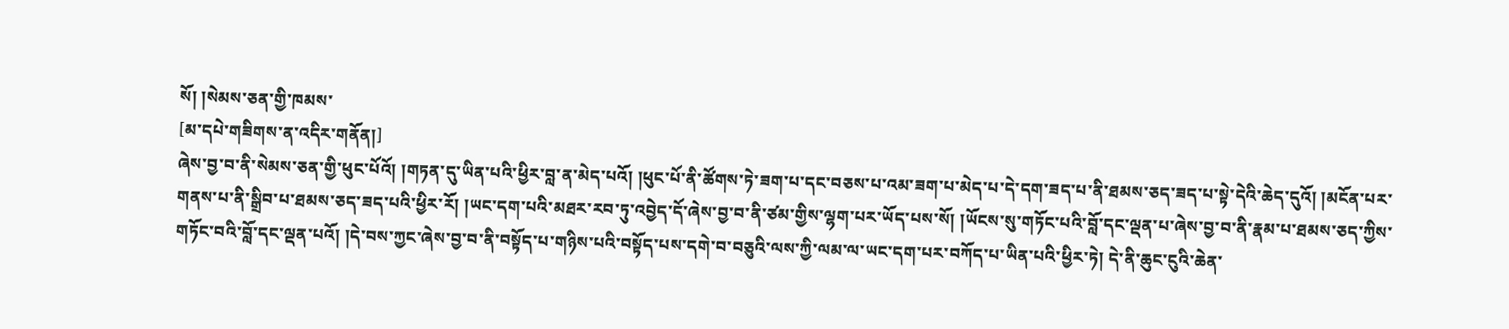སོ། །སེམས་ཅན་གྱི་ཁམས་
[མ་དཔེ་གཟིགས་ན་འདིར་གནོན།]
ཞེས་བྱ་བ་ནི་སེམས་ཅན་གྱི་ཕུང་པོའོ། །གཏན་དུ་ཡིན་པའི་ཕྱིར་བླ་ན་མེད་པའོ། །ཕུང་པོ་ནི་ཚོགས་ཏེ་ཟག་པ་དང་བཅས་པ་འམ་ཟག་པ་མེད་པ་དེ་དག་ཟད་པ་ནི་ཐམས་ཅད་ཟད་པ་སྟེ་དེའི་ཆེད་དུའོ། །མངོན་པར་གནས་པ་ནི་སྒྲིབ་པ་ཐམས་ཅད་ཟད་པའི་ཕྱིར་རོ། །ཡང་དག་པའི་མཐར་རབ་ཏུ་འབྱེད་དོ་ཞེས་བྱ་བ་ནི་ཙམ་གྱིས་ལྷག་པར་ཡོད་པས་སོ། །ཡོངས་སུ་གཏོང་པའི་བློ་དང་ལྡན་པ་ཞེས་བྱ་བ་ནི་རྣམ་པ་ཐམས་ཅད་ཀྱིས་གཏོང་བའི་བློ་དང་ལྡན་པའོ། །དེ་བས་ཀྱང་ཞེས་བྱ་བ་ནི་བསྟོད་པ་གཉིས་པའི་བསྟོད་པས་དགེ་བ་བཅུའི་ལས་ཀྱི་ལམ་ལ་ཡང་དག་པར་བཀོད་པ་ཡིན་པའི་ཕྱིར་ཏེ། དེ་ནི་ཆུང་ངུའི་ཆེན་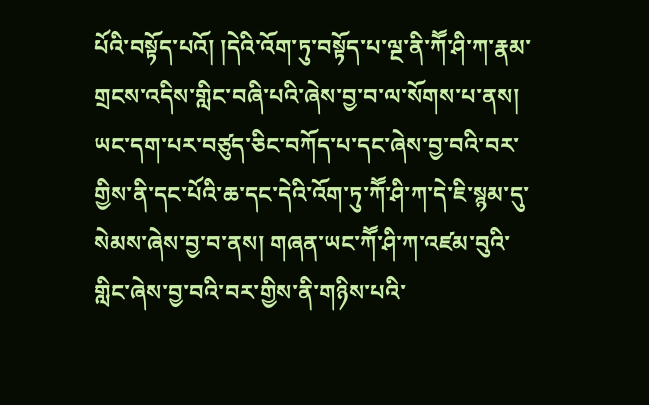པོའི་བསྟོད་པའོ། །དེའི་འོག་ཏུ་བསྟོད་པ་ལྔ་ནི་ཀཽ་ཤི་ཀ་རྣམ་གྲངས་འདིས་གླིང་བཞི་པའི་ཞེས་བྱ་བ་ལ་སོགས་པ་ནས། ཡང་དག་པར་བཙུད་ཅིང་བཀོད་པ་དང་ཞེས་བྱ་བའི་བར་གྱིས་ནི་དང་པོའི་ཆ་དང་དེའི་འོག་ཏུ་ཀཽ་ཤི་ཀ་དེ་ཇི་སྙམ་དུ་སེམས་ཞེས་བྱ་བ་ནས། གཞན་ཡང་ཀཽ་ཤི་ཀ་འཛམ་བུའི་གླིང་ཞེས་བྱ་བའི་བར་གྱིས་ནི་གཉིས་པའི་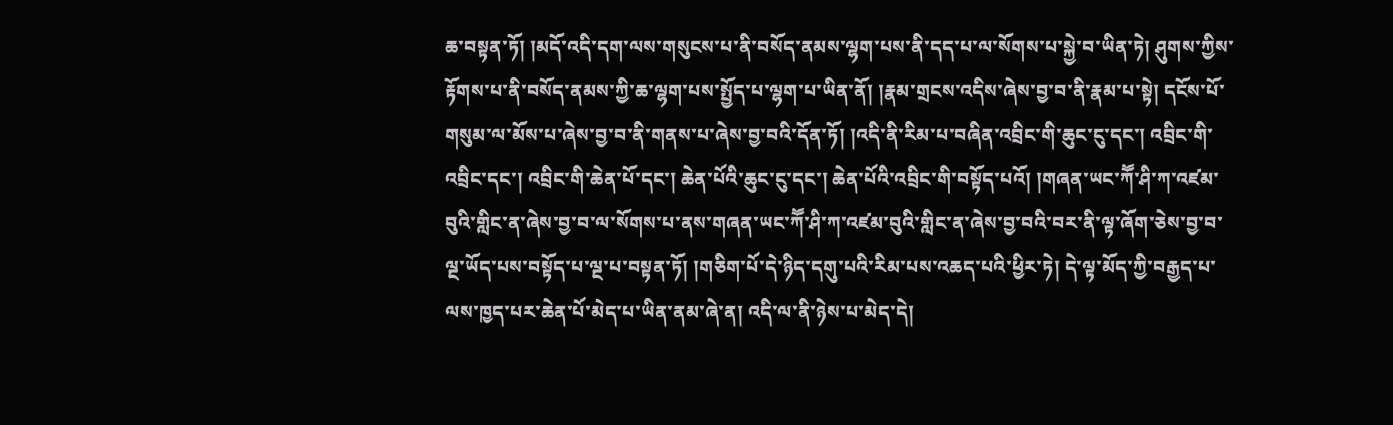ཆ་བསྟན་ཏོ། །མདོ་འདི་དག་ལས་གསུངས་པ་ནི་བསོད་ནམས་ལྷག་པས་ནི་དད་པ་ལ་སོགས་པ་སྐྱེ་བ་ཡིན་ཏེ། ཤུགས་ཀྱིས་རྟོགས་པ་ནི་བསོད་ནམས་ཀྱི་ཆ་ལྷག་པས་སྤྱོད་པ་ལྷག་པ་ཡིན་ནོ། །རྣམ་གྲངས་འདིས་ཞེས་བྱ་བ་ནི་རྣམ་པ་སྟེ། དངོས་པོ་གསུམ་ལ་མོས་པ་ཞེས་བྱ་བ་ནི་གནས་པ་ཞེས་བྱ་བའི་དོན་ཏོ། །འདི་ནི་རིམ་པ་བཞིན་འབྲིང་གི་ཆུང་ངུ་དང་། འབྲིང་གི་འབྲིང་དང་། འབྲིང་གི་ཆེན་པོ་དང་། ཆེན་པོའི་ཆུང་ངུ་དང་། ཆེན་པོའི་འབྲིང་གི་བསྟོད་པའོ། །གཞན་ཡང་ཀཽ་ཤི་ཀ་འཛམ་བུའི་གླིང་ན་ཞེས་བྱ་བ་ལ་སོགས་པ་ནས་གཞན་ཡང་ཀཽ་ཤི་ཀ་འཛམ་བུའི་གླིང་ན་ཞེས་བྱ་བའི་བར་ནི་ལྟ་ཞོག་ཅེས་བྱ་བ་ལྔ་ཡོད་པས་བསྟོད་པ་ལྔ་པ་བསྟན་ཏོ། །གཅིག་པོ་དེ་ཉིད་དགུ་པའི་རིམ་པས་འཆད་པའི་ཕྱིར་ཏེ། དེ་ལྟ་མོད་ཀྱི་བརྒྱད་པ་ལས་ཁྱད་པར་ཆེན་པོ་མེད་པ་ཡིན་ནམ་ཞེ་ན། འདི་ལ་ནི་ཉེས་པ་མེད་དེ།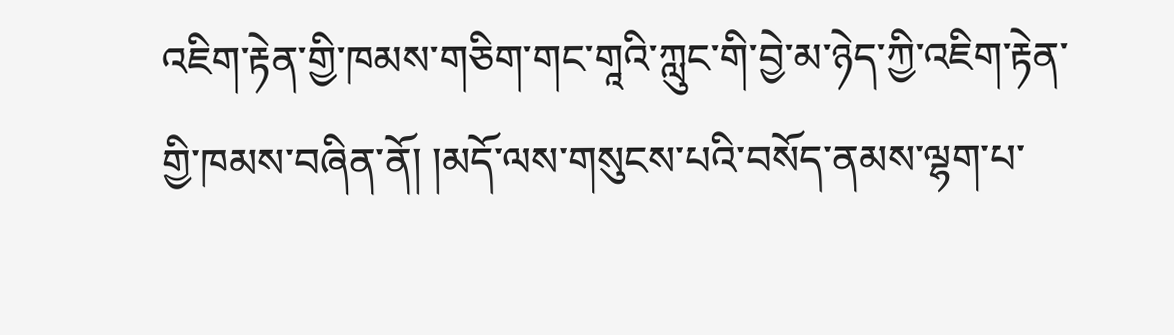འཇིག་རྟེན་གྱི་ཁམས་གཅིག་གང་གཱའི་ཀླུང་གི་བྱེ་མ་ཉེད་ཀྱི་འཇིག་རྟེན་གྱི་ཁམས་བཞིན་ནོ། །མདོ་ལས་གསུངས་པའི་བསོད་ནམས་ལྷག་པ་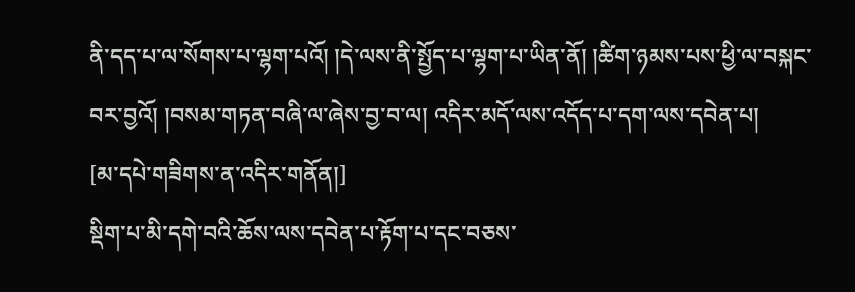ནི་དད་པ་ལ་སོགས་པ་ལྷག་པའོ། །དེ་ལས་ནི་སྤྱོད་པ་ལྷག་པ་ཡིན་ནོ། །ཚིག་ཉམས་པས་ཕྱི་ལ་བསྐང་བར་བྱའོ། །བསམ་གཏན་བཞི་ལ་ཞེས་བྱ་བ་ལ། འདིར་མདོ་ལས་འདོད་པ་དག་ལས་དབེན་པ།
[མ་དཔེ་གཟིགས་ན་འདིར་གནོན།]
སྡིག་པ་མི་དགེ་བའི་ཆོས་ལས་དབེན་པ་རྟོག་པ་དང་བཅས་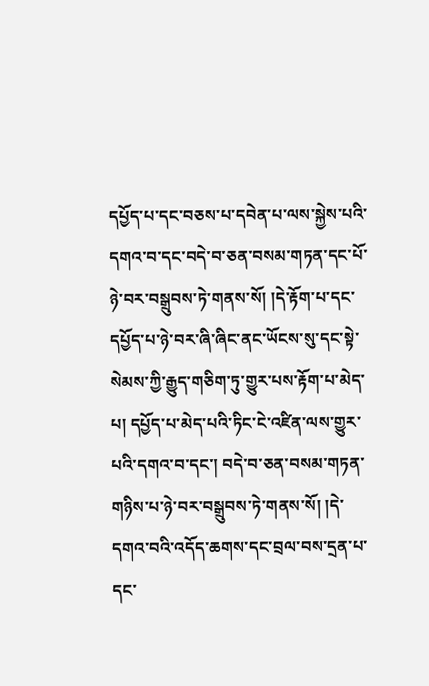དཔྱོད་པ་དང་བཅས་པ་དབེན་པ་ལས་སྐྱེས་པའི་དགའ་བ་དང་བདེ་བ་ཅན་བསམ་གཏན་དང་པོ་ཉེ་བར་བསྒྲུབས་ཏེ་གནས་སོ། །དེ་རྟོག་པ་དང་དཔྱོད་པ་ཉེ་བར་ཞི་ཞིང་ནང་ཡོངས་སུ་དང་སྟེ་སེམས་ཀྱི་རྒྱུད་གཅིག་ཏུ་གྱུར་པས་རྟོག་པ་མེད་པ། དཔྱོད་པ་མེད་པའི་ཏིང་ངེ་འཛིན་ལས་གྱུར་པའི་དགའ་བ་དང་། བདེ་བ་ཅན་བསམ་གཏན་གཉིས་པ་ཉེ་བར་བསྒྲུབས་ཏེ་གནས་སོ། །དེ་དགའ་བའི་འདོད་ཆགས་དང་བྲལ་བས་དྲན་པ་དང་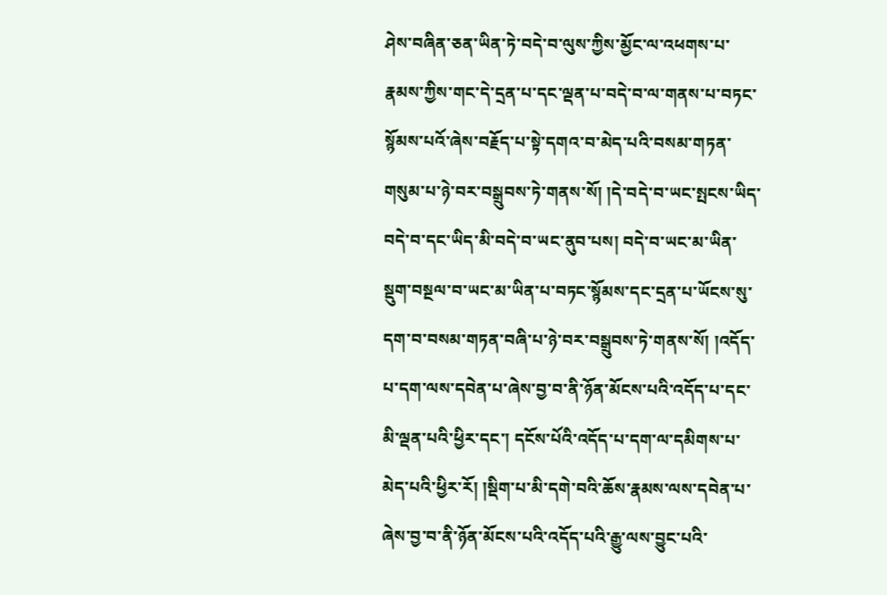ཤེས་བཞིན་ཅན་ཡིན་ཏེ་བདེ་བ་ལུས་ཀྱིས་མྱོང་ལ་འཕགས་པ་རྣམས་ཀྱིས་གང་དེ་དྲན་པ་དང་ལྡན་པ་བདེ་བ་ལ་གནས་པ་བཏང་སྙོམས་པའོ་ཞེས་བརྗོད་པ་སྟེ་དགའ་བ་མེད་པའི་བསམ་གཏན་གསུམ་པ་ཉེ་བར་བསྒྲུབས་ཏེ་གནས་སོ། །དེ་བདེ་བ་ཡང་སྤངས་ཡིད་བདེ་བ་དང་ཡིད་མི་བདེ་བ་ཡང་ནུབ་པས། བདེ་བ་ཡང་མ་ཡིན་སྡུག་བསྔལ་བ་ཡང་མ་ཡིན་པ་བཏང་སྙོམས་དང་དྲན་པ་ཡོངས་སུ་དག་བ་བསམ་གཏན་བཞི་པ་ཉེ་བར་བསྒྲུབས་ཏེ་གནས་སོ། །འདོད་པ་དག་ལས་དབེན་པ་ཞེས་བྱ་བ་ནི་ཉོན་མོངས་པའི་འདོད་པ་དང་མི་ལྡན་པའི་ཕྱིར་དང་། དངོས་པོའི་འདོད་པ་དག་ལ་དམིགས་པ་མེད་པའི་ཕྱིར་རོ། །སྡིག་པ་མི་དགེ་བའི་ཆོས་རྣམས་ལས་དབེན་པ་ཞེས་བྱ་བ་ནི་ཉོན་མོངས་པའི་འདོད་པའི་རྒྱུ་ལས་བྱུང་པའི་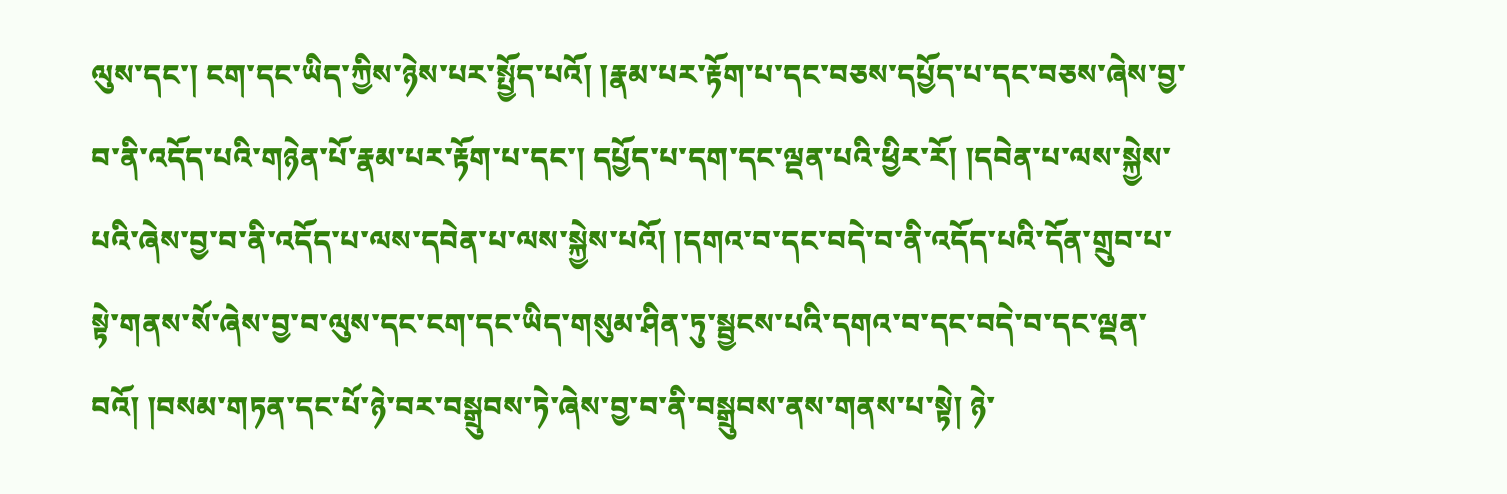ལུས་དང་། ངག་དང་ཡིད་ཀྱིས་ཉེས་པར་སྤྱོད་པའོ། །རྣམ་པར་རྟོག་པ་དང་བཅས་དཔྱོད་པ་དང་བཅས་ཞེས་བྱ་བ་ནི་འདོད་པའི་གཉེན་པོ་རྣམ་པར་རྟོག་པ་དང་། དཔྱོད་པ་དག་དང་ལྡན་པའི་ཕྱིར་རོ། །དབེན་པ་ལས་སྐྱེས་པའི་ཞེས་བྱ་བ་ནི་འདོད་པ་ལས་དབེན་པ་ལས་སྐྱེས་པའོ། །དགའ་བ་དང་བདེ་བ་ནི་འདོད་པའི་དོན་གྲུབ་པ་སྟེ་གནས་སོ་ཞེས་བྱ་བ་ལུས་དང་ངག་དང་ཡིད་གསུམ་ཤིན་ཏུ་སྦྱངས་པའི་དགའ་བ་དང་བདེ་བ་དང་ལྡན་བའོ། །བསམ་གཏན་དང་པོ་ཉེ་བར་བསྒྲུབས་ཏེ་ཞེས་བྱ་བ་ནི་བསྒྲུབས་ནས་གནས་པ་སྟེ། ཉེ་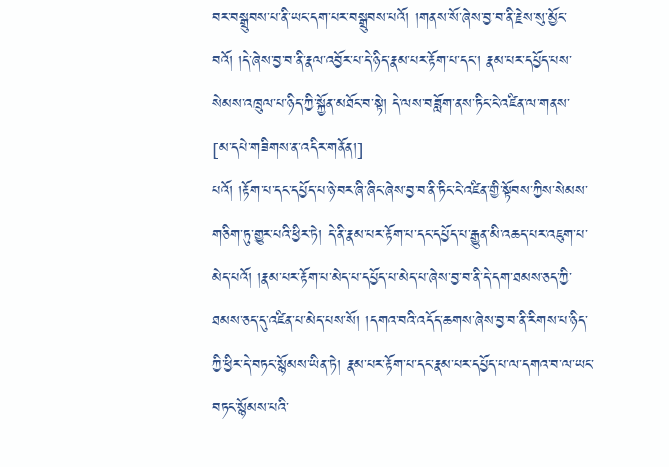བར་བསྒྲུབས་པ་ནི་ཡང་དག་པར་བསྒྲུབས་པའོ། །གནས་སོ་ཞེས་བྱ་བ་ནི་རྗེས་སུ་མྱོང་བའོ། །དེ་ཞེས་བྱ་བ་ནི་རྣལ་འབྱོར་པ་དེ་ཉིད་རྣམ་པར་རྟོག་པ་དང་། རྣམ་པར་དཔྱོད་པས་སེམས་འཁྲུལ་པ་ཉིད་ཀྱི་སྐྱོན་མཐོང་བ་སྟེ། དེ་ལས་བཟློག་ནས་ཏིང་ངེ་འཛིན་ལ་གནས་
[མ་དཔེ་གཟིགས་ན་འདིར་གནོན།]
པའོ། །རྟོག་པ་དང་དཔྱོད་པ་ཉེ་བར་ཞི་ཞིང་ཞེས་བྱ་བ་ནི་ཏིང་ངེ་འཛིན་གྱི་སྟོབས་ཀྱིས་སེམས་གཅིག་ཏུ་གྱུར་པའི་ཕྱིར་ཏེ། དེ་ནི་རྣམ་པར་རྟོག་པ་དང་དཔྱོད་པ་རྒྱུན་མི་འཆད་པར་འཇུག་པ་མེད་པའོ། །རྣམ་པར་རྟོག་པ་མེད་པ་དཔྱོད་པ་མེད་པ་ཞེས་བྱ་བ་ནི་དེ་དག་ཐམས་ཅད་ཀྱི་ཐམས་ཅད་དུ་འཛིན་པ་མེད་པས་སོ། །དགའ་བའི་འདོད་ཆགས་ཞེས་བྱ་བ་ནི་རིགས་པ་ཉིད་ཀྱི་ཕྱིར་དེ་བཏང་སྙོམས་ཡིན་ཏེ། རྣམ་པར་རྟོག་པ་དང་རྣམ་པར་དཔྱོད་པ་ལ་དགའ་བ་ལ་ཡང་བཏང་སྙོམས་པའི་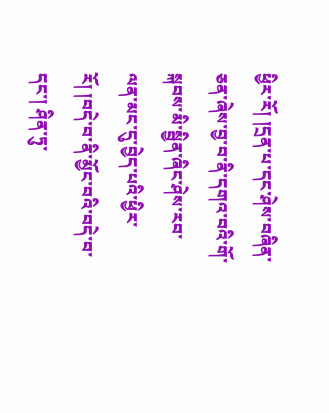ཕྱིར་རོ། །དྲན་པ་དང་ཤེས་བཞིན་ཅན་ཞེས་བྱ་བ་ནི་དགའ་བའི་གོ་སྐབས་མི་སྦྱིན་ཞིང་ཤེས་རབ་ལན་མང་དུ་བྱེད་པའི་ཕྱིར་རོ། །བདེ་བ་ནི་མྱོང་བའི་བདེ་བ་དང་། ཤིན་ཏུ་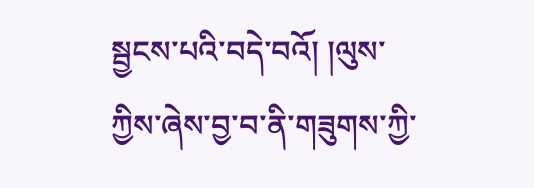སྦྱངས་པའི་བདེ་བའོ། །ལུས་ཀྱིས་ཞེས་བྱ་བ་ནི་གཟུགས་ཀྱི་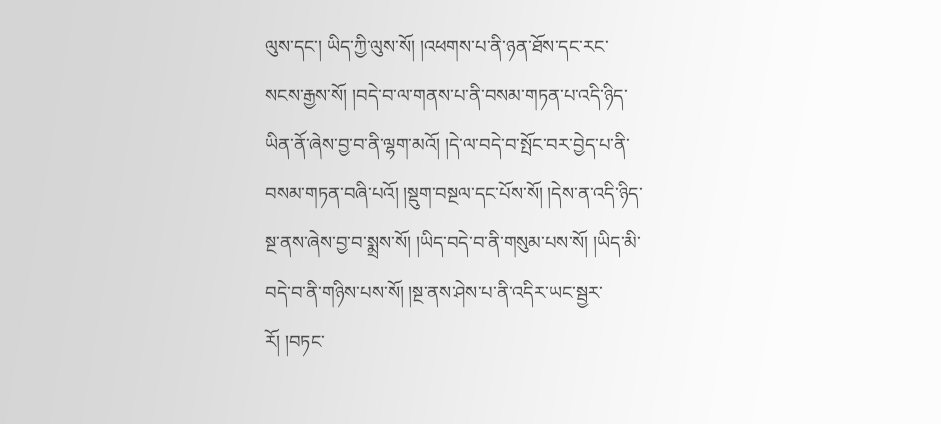ལུས་དང་། ཡིད་ཀྱི་ལུས་སོ། །འཕགས་པ་ནི་ཉན་ཐོས་དང་རང་སངས་རྒྱས་སོ། །བདེ་བ་ལ་གནས་པ་ནི་བསམ་གཏན་པ་འདི་ཉིད་ཡིན་ནོ་ཞེས་བྱ་བ་ནི་ལྷག་མའོ། །དེ་ལ་བདེ་བ་སྤོང་བར་བྱེད་པ་ནི་བསམ་གཏན་བཞི་པའོ། །སྡུག་བསྔལ་དང་པོས་སོ། །དེས་ན་འདི་ཉིད་སྔ་ནས་ཞེས་བྱ་བ་སྨྲས་སོ། །ཡིད་བདེ་བ་ནི་གསུམ་པས་སོ། །ཡིད་མི་བདེ་བ་ནི་གཉིས་པས་སོ། །སྔ་ནས་ཤེས་པ་ནི་འདིར་ཡང་སྦྱར་རོ། །བཏང་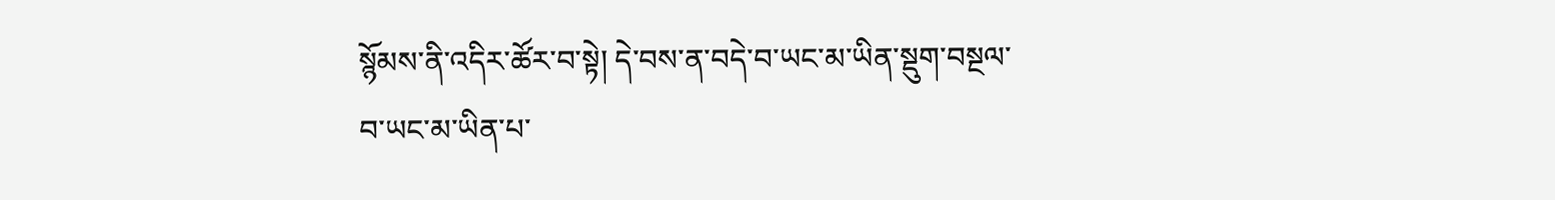སྙོམས་ནི་འདིར་ཚོར་བ་སྟེ། དེ་བས་ན་བདེ་བ་ཡང་མ་ཡིན་སྡུག་བསྔལ་བ་ཡང་མ་ཡིན་པ་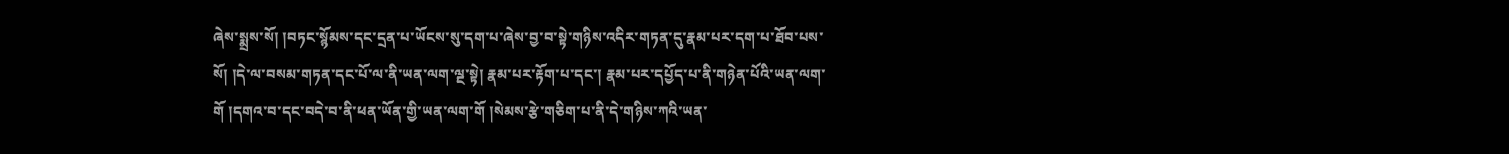ཞེས་སྨྲས་སོ། །བཏང་སྙོམས་དང་དྲན་པ་ཡོངས་སུ་དག་པ་ཞེས་བྱ་བ་སྟེ་གཉིས་འདིར་གཏན་དུ་རྣམ་པར་དག་པ་ཐོབ་པས་སོ། །དེ་ལ་བསམ་གཏན་དང་པོ་ལ་ནི་ཡན་ལག་ལྔ་སྟེ། རྣམ་པར་རྟོག་པ་དང་། རྣམ་པར་དཔྱོད་པ་ནི་གཉེན་པོའི་ཡན་ལག་གོ །དགའ་བ་དང་བདེ་བ་ནི་ཕན་ཡོན་གྱི་ཡན་ལག་གོ །སེམས་རྩེ་གཅིག་པ་ནི་དེ་གཉིས་ཀའི་ཡན་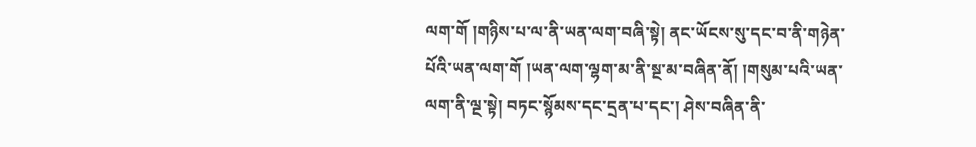ལག་གོ །གཉིས་པ་ལ་ནི་ཡན་ལག་བཞི་སྟེ། ནང་ཡོངས་སུ་དང་བ་ནི་གཉེན་པོའི་ཡན་ལག་གོ །ཡན་ལག་ལྷག་མ་ནི་སྔ་མ་བཞིན་ནོ། །གསུམ་པའི་ཡན་ལག་ནི་ལྔ་སྟེ། བཏང་སྙོམས་དང་དྲན་པ་དང་། ཤེས་བཞིན་ནི་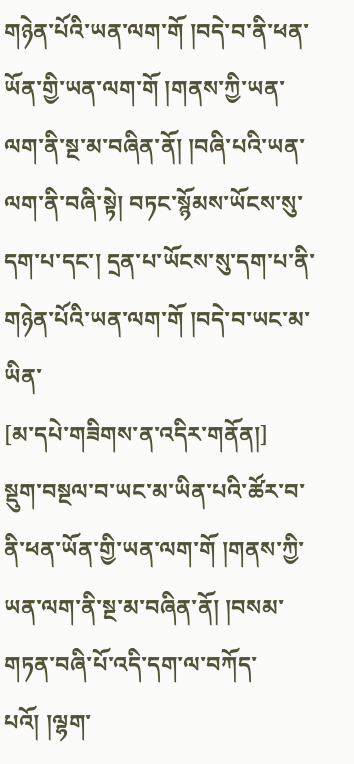གཉེན་པོའི་ཡན་ལག་གོ །བདེ་བ་ནི་ཕན་ཡོན་གྱི་ཡན་ལག་གོ །གནས་ཀྱི་ཡན་ལག་ནི་སྔ་མ་བཞིན་ནོ། །བཞི་པའི་ཡན་ལག་ནི་བཞི་སྟེ། བཏང་སྙོམས་ཡོངས་སུ་དག་པ་དང་། དྲན་པ་ཡོངས་སུ་དག་པ་ནི་གཉེན་པོའི་ཡན་ལག་གོ །བདེ་བ་ཡང་མ་ཡིན་
[མ་དཔེ་གཟིགས་ན་འདིར་གནོན།]
སྡུག་བསྔལ་བ་ཡང་མ་ཡིན་པའི་ཚོར་བ་ནི་ཕན་ཡོན་གྱི་ཡན་ལག་གོ །གནས་ཀྱི་ཡན་ལག་ནི་སྔ་མ་བཞིན་ནོ། །བསམ་གཏན་བཞི་པོ་འདི་དག་ལ་བཀོད་པའོ། །ལྷག་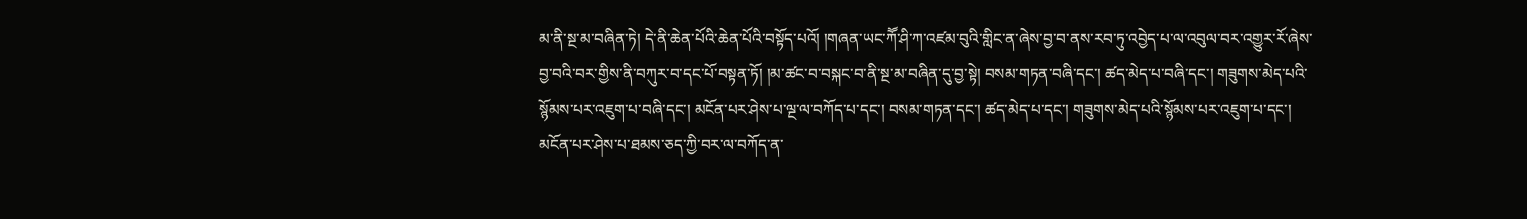མ་ནི་སྔ་མ་བཞིན་ཏེ། དེ་ནི་ཆེན་པོའི་ཆེན་པོའི་བསྟོད་པའོ། །གཞན་ཡང་ཀཽ་ཤི་ཀ་འཛམ་བུའི་གླིང་ན་ཞེས་བྱ་བ་ནས་རབ་ཏུ་འབྱེད་པ་ལ་འབུལ་བར་འགྱུར་རོ་ཞེས་བྱ་བའི་བར་གྱིས་ནི་བཀུར་བ་དང་པོ་བསྟན་ཏོ། །མ་ཚང་བ་བསྐང་བ་ནི་སྔ་མ་བཞིན་དུ་བྱ་སྟེ། བསམ་གཏན་བཞི་དང་། ཚད་མེད་པ་བཞི་དང་། གཟུགས་མེད་པའི་སྙོམས་པར་འཇུག་པ་བཞི་དང་། མངོན་པར་ཤེས་པ་ལྔ་ལ་བཀོད་པ་དང་། བསམ་གཏན་དང་། ཚད་མེད་པ་དང་། གཟུགས་མེད་པའི་སྙོམས་པར་འཇུག་པ་དང་། མངོན་པར་ཤེས་པ་ཐམས་ཅད་ཀྱི་བར་ལ་བཀོད་ན་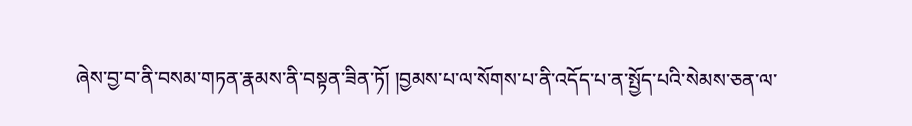ཞེས་བྱ་བ་ནི་བསམ་གཏན་རྣམས་ནི་བསྟན་ཟིན་ཏོ། །བྱམས་པ་ལ་སོགས་པ་ནི་འདོད་པ་ན་སྤྱོད་པའི་སེམས་ཅན་ལ་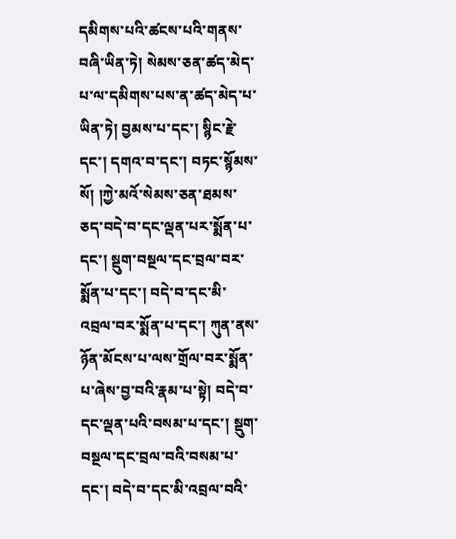དམིགས་པའི་ཚངས་པའི་གནས་བཞི་ཡིན་ཏེ། སེམས་ཅན་ཚད་མེད་པ་ལ་དམིགས་པས་ན་ཚད་མེད་པ་ཡིན་ཏེ། བྱམས་པ་དང་། སྙིང་རྗེ་དང་། དགའ་བ་དང་། བཏང་སྙོམས་སོ། །ཀྱེ་མའོ་སེམས་ཅན་ཐམས་ཅད་བདེ་བ་དང་ལྡན་པར་སྨོན་པ་དང་། སྡུག་བསྔལ་དང་བྲལ་བར་སྨོན་པ་དང་། བདེ་བ་དང་མི་འབྲལ་བར་སྨོན་པ་དང་། ཀུན་ནས་ཉོན་མོངས་པ་ལས་གྲོལ་བར་སྨོན་པ་ཞེས་བྱ་བའི་རྣམ་པ་སྟེ། བདེ་བ་དང་ལྡན་པའི་བསམ་པ་དང་། སྡུག་བསྔལ་དང་བྲལ་བའི་བསམ་པ་དང་། བདེ་བ་དང་མི་འབྲལ་བའི་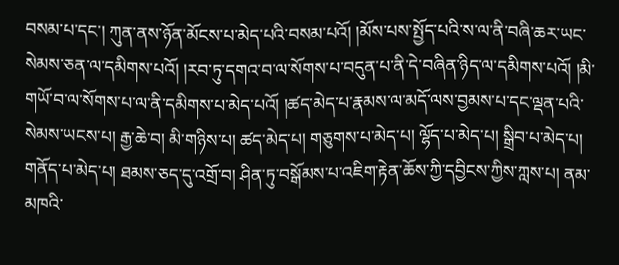བསམ་པ་དང་། ཀུན་ནས་ཉོན་མོངས་པ་མེད་པའི་བསམ་པའོ། །མོས་པས་སྤྱོད་པའི་ས་ལ་ནི་བཞི་ཆར་ཡང་སེམས་ཅན་ལ་དམིགས་པའོ། །རབ་ཏུ་དགའ་བ་ལ་སོགས་པ་བདུན་པ་ནི་དེ་བཞིན་ཉིད་ལ་དམིགས་པའོ། །མི་གཡོ་བ་ལ་སོགས་པ་ལ་ནི་དམིགས་པ་མེད་པའོ། །ཚད་མེད་པ་རྣམས་ལ་མདོ་ལས་བྱམས་པ་དང་ལྡན་པའི་སེམས་ཡངས་པ། རྒྱ་ཆེ་བ། མི་གཉིས་པ། ཚད་མེད་པ། གཅུགས་པ་མེད་པ། ལྷོད་པ་མེད་པ། སྒྲིབ་པ་མེད་པ། གནོད་པ་མེད་པ། ཐམས་ཅད་དུ་འགྲོ་བ། ཤིན་ཏུ་བསྒོམས་པ་འཇིག་རྟེན་ཆོས་ཀྱི་དབྱིངས་ཀྱིས་ཀླས་པ། ནམ་མཁའི་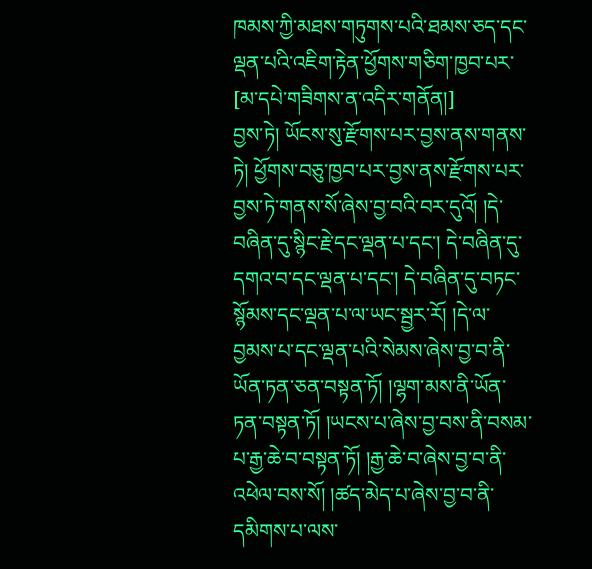ཁམས་ཀྱི་མཐས་གཏུགས་པའི་ཐམས་ཅད་དང་ལྡན་པའི་འཇིག་རྟེན་ཕྱོགས་གཅིག་ཁྱབ་པར་
[མ་དཔེ་གཟིགས་ན་འདིར་གནོན།]
བྱས་ཏེ། ཡོངས་སུ་རྫོགས་པར་བྱས་ནས་གནས་ཏེ། ཕྱོགས་བཅུ་ཁྱབ་པར་བྱས་ནས་རྫོགས་པར་བྱས་ཏེ་གནས་སོ་ཞེས་བྱ་བའི་བར་དུའོ། །དེ་བཞིན་དུ་སྙིང་རྗེ་དང་ལྡན་པ་དང་། དེ་བཞིན་དུ་དགའ་བ་དང་ལྡན་པ་དང་། དེ་བཞིན་དུ་བཏང་སྙོམས་དང་ལྡན་པ་ལ་ཡང་སྦྱར་རོ། །དེ་ལ་བྱམས་པ་དང་ལྡན་པའི་སེམས་ཞེས་བྱ་བ་ནི་ཡོན་ཏན་ཅན་བསྟན་ཏོ། །ལྷག་མས་ནི་ཡོན་ཏན་བསྟན་ཏོ། །ཡངས་པ་ཞེས་བྱ་བས་ནི་བསམ་པ་རྒྱ་ཆེ་བ་བསྟན་ཏོ། །རྒྱ་ཆེ་བ་ཞེས་བྱ་བ་ནི་འཕེལ་བས་སོ། །ཚད་མེད་པ་ཞེས་བྱ་བ་ནི་དམིགས་པ་ལས་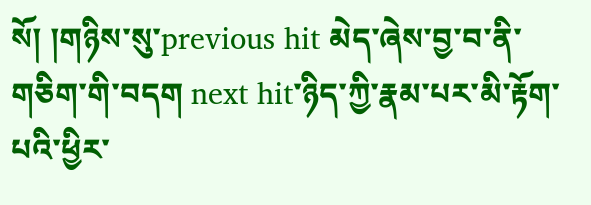སོ། །གཉིས་སུ་previous hit མེད་ཞེས་བྱ་བ་ནི་གཅིག་གི་བདག next hit་ཉིད་ཀྱི་རྣམ་པར་མི་རྟོག་པའི་ཕྱིར་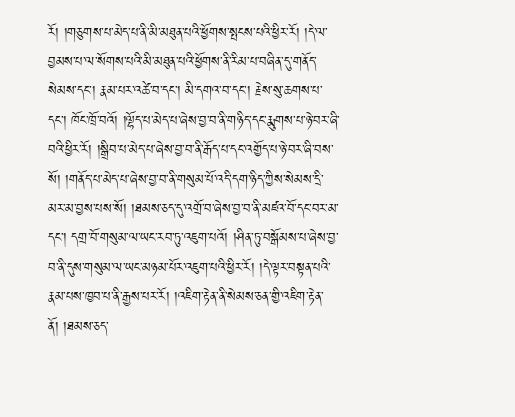རོ། །གཅུགས་པ་མེད་པ་ནི་མི་མཐུན་པའི་ཕྱོགས་སྤངས་པའི་ཕྱིར་རོ། །དེ་ལ་བྱམས་པ་ལ་སོགས་པའི་མི་མཐུན་པའི་ཕྱོགས་ནི་རིམ་པ་བཞིན་དུ་གནོད་སེམས་དང་། རྣམ་པར་འཚེ་བ་དང་། མི་དགའ་བ་དང་། རྗེས་སུ་ཆགས་པ་དང་། ཁོང་ཁྲོ་བའོ། །ལྷོད་པ་མེད་པ་ཞེས་བྱ་བ་ནི་གཉིད་དང་རྨུགས་པ་ཉེ་བར་ཞི་བའི་ཕྱིར་རོ། །སྒྲིབ་པ་མེད་པ་ཞེས་བྱ་བ་ནི་རྒོད་པ་དང་འགྱོད་པ་ཉེ་བར་ཞི་བས་སོ། །གནོད་པ་མེད་པ་ཞེས་བྱ་བ་ནི་གསུམ་པོ་འདི་དག་ཉིད་ཀྱིས་སེམས་དྲི་མར་མ་བྱས་པས་སོ། །ཐམས་ཅད་དུ་འགྲོ་བ་ཞེས་བྱ་བ་ནི་མཛའ་བོ་དང་བར་མ་དང་། དགྲ་བོ་གསུམ་ལ་ཡང་རབ་ཏུ་འཇུག་པའོ། །ཤིན་ཏུ་བསྒོམས་པ་ཞེས་བྱ་བ་ནི་དུས་གསུམ་ལ་ཡང་མཉམ་པོར་འཇུག་པའི་ཕྱིར་རོ། །དེ་ལྟར་བསྟན་པའི་རྣམ་པས་ཁྱབ་པ་ནི་རྒྱས་པར་རོ། །འཇིག་རྟེན་ནི་སེམས་ཅན་གྱི་འཇིག་རྟེན་ནོ། །ཐམས་ཅད་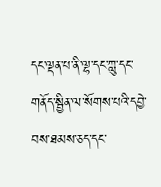དང་ལྡན་པ་ནི་ལྷ་དང་ཀླུ་དང་གནོད་སྦྱིན་ལ་སོགས་པའི་དབྱེ་བས་ཐམས་ཅད་དང་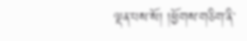ལྡན་པས་སོ། །ཕྱོགས་གཅིག་ནི་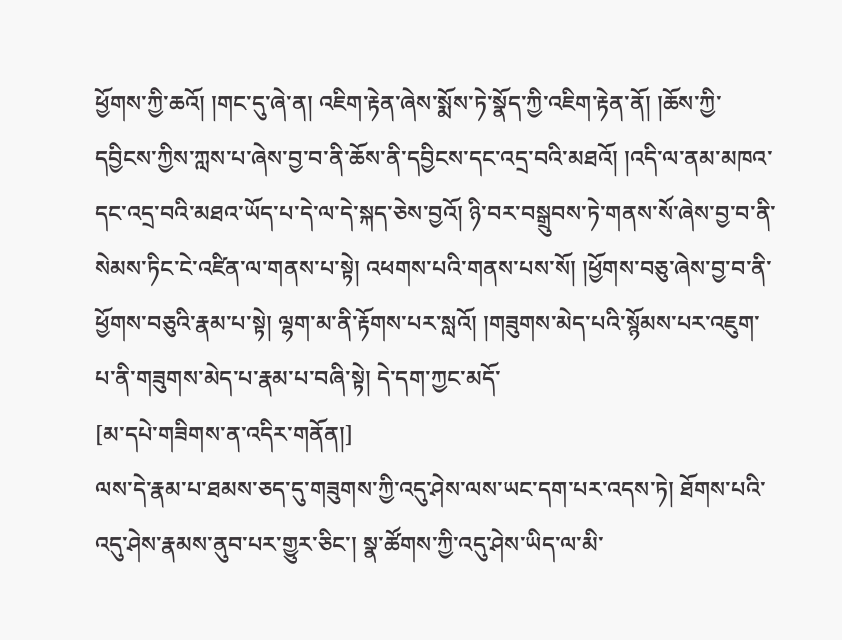ཕྱོགས་ཀྱི་ཆའོ། །གང་དུ་ཞེ་ན། འཇིག་རྟེན་ཞེས་སྨོས་ཏེ་སྣོད་ཀྱི་འཇིག་རྟེན་ནོ། །ཆོས་ཀྱི་དབྱིངས་ཀྱིས་ཀླས་པ་ཞེས་བྱ་བ་ནི་ཆོས་ནི་དབྱིངས་དང་འདྲ་བའི་མཐའོ། །འདི་ལ་ནམ་མཁའ་དང་འདྲ་བའི་མཐའ་ཡོད་པ་དེ་ལ་དེ་སྐད་ཅེས་བྱའོ། ཉི་བར་བསྒྲུབས་ཏེ་གནས་སོ་ཞེས་བྱ་བ་ནི་སེམས་ཏིང་ངེ་འཛིན་ལ་གནས་པ་སྟེ། འཕགས་པའི་གནས་པས་སོ། །ཕྱོགས་བཅུ་ཞེས་བྱ་བ་ནི་ཕྱོགས་བཅུའི་རྣམ་པ་སྟེ། ལྷག་མ་ནི་རྟོགས་པར་སླའོ། །གཟུགས་མེད་པའི་སྙོམས་པར་འཇུག་པ་ནི་གཟུགས་མེད་པ་རྣམ་པ་བཞི་སྟེ། དེ་དག་ཀྱང་མདོ་
[མ་དཔེ་གཟིགས་ན་འདིར་གནོན།]
ལས་དེ་རྣམ་པ་ཐམས་ཅད་དུ་གཟུགས་ཀྱི་འདུ་ཤེས་ལས་ཡང་དག་པར་འདས་ཏེ། ཐོགས་པའི་འདུ་ཤེས་རྣམས་ནུབ་པར་གྱུར་ཅིང་། སྣ་ཚོགས་ཀྱི་འདུ་ཤེས་ཡིད་ལ་མི་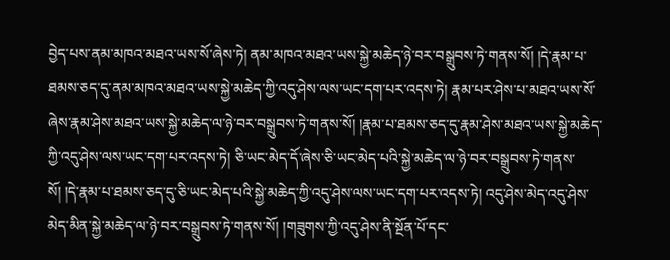བྱེད་པས་ནམ་མཁའ་མཐའ་ཡས་སོ་ཞེས་ཏེ། ནམ་མཁའ་མཐའ་ཡས་སྐྱེ་མཆེད་ཉེ་བར་བསྒྲུབས་ཏེ་གནས་སོ། །དེ་རྣམ་པ་ཐམས་ཅད་དུ་ནམ་མཁའ་མཐའ་ཡས་སྐྱེ་མཆེད་ཀྱི་འདུ་ཤེས་ལས་ཡང་དག་པར་འདས་ཏེ། རྣམ་པར་ཤེས་པ་མཐའ་ཡས་སོ་ཞེས་རྣམ་ཤེས་མཐའ་ཡས་སྐྱེ་མཆེད་ལ་ཉེ་བར་བསྒྲུབས་ཏེ་གནས་སོ། །རྣམ་པ་ཐམས་ཅད་དུ་རྣམ་ཤེས་མཐའ་ཡས་སྐྱེ་མཆེད་ཀྱི་འདུ་ཤེས་ལས་ཡང་དག་པར་འདས་ཏེ། ཅི་ཡང་མེད་དོ་ཞེས་ཅི་ཡང་མེད་པའི་སྐྱེ་མཆེད་ལ་ཉེ་བར་བསྒྲུབས་ཏེ་གནས་སོ། །དེ་རྣམ་པ་ཐམས་ཅད་དུ་ཅི་ཡང་མེད་པའི་སྐྱེ་མཆེད་ཀྱི་འདུ་ཤེས་ལས་ཡང་དག་པར་འདས་ཏེ། འདུ་ཤེས་མེད་འདུ་ཤེས་མེད་མིན་སྐྱེ་མཆེད་ལ་ཉེ་བར་བསྒྲུབས་ཏེ་གནས་སོ། །གཟུགས་ཀྱི་འདུ་ཤེས་ནི་སྔོན་པོ་དང་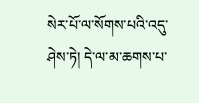སེར་པོ་ལ་སོགས་པའི་འདུ་ཤེས་ཏེ། དེ་ལ་མ་ཆགས་པ་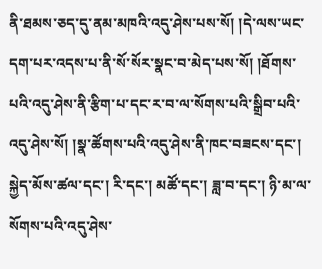ནི་ཐམས་ཅད་དུ་ནམ་མཁའི་འདུ་ཤེས་པས་སོ། །དེ་ལས་ཡང་དག་པར་འདས་པ་ནི་སོ་སོར་སྣང་བ་མེད་པས་སོ། །ཐོགས་པའི་འདུ་ཤེས་ནི་རྩིག་པ་དང་ར་བ་ལ་སོགས་པའི་སྒྲིབ་པའི་འདུ་ཤེས་སོ། །སྣ་ཚོགས་པའི་འདུ་ཤེས་ནི་ཁང་བཟངས་དང་། སྐྱེད་མོས་ཚལ་དང་། རི་དང་། མཚོ་དང་། ཟླ་བ་དང་། ཉི་མ་ལ་སོགས་པའི་འདུ་ཤེས་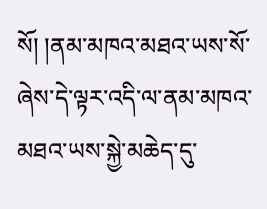སོ། །ནམ་མཁའ་མཐའ་ཡས་སོ་ཞེས་དེ་ལྟར་འདི་ལ་ནམ་མཁའ་མཐའ་ཡས་སྐྱེ་མཆེད་དུ་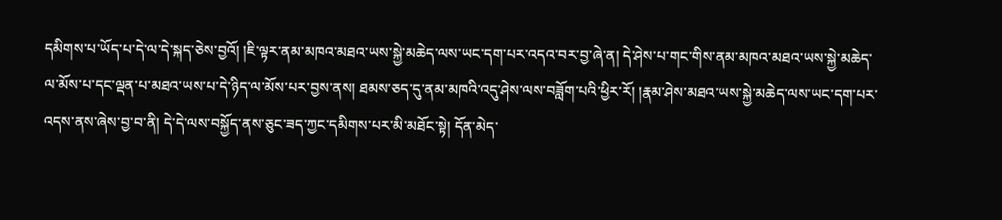དམིགས་པ་ཡོད་པ་དེ་ལ་དེ་སྐད་ཅེས་བྱའོ། །ཇི་ལྟར་ནམ་མཁའ་མཐའ་ཡས་སྐྱེ་མཆེད་ལས་ཡང་དག་པར་འདའ་བར་བྱ་ཞེ་ན། དེ་ཤེས་པ་གང་གིས་ནམ་མཁའ་མཐའ་ཡས་སྐྱེ་མཆེད་ལ་མོས་པ་དང་ལྡན་པ་མཐའ་ཡས་པ་དེ་ཉིད་ལ་མོས་པར་བྱས་ནས། ཐམས་ཅད་དུ་ནམ་མཁའི་འདུ་ཤེས་ལས་བཟློག་པའི་ཕྱིར་རོ། །རྣམ་ཤེས་མཐའ་ཡས་སྐྱེ་མཆེད་ལས་ཡང་དག་པར་འདས་ནས་ཞེས་བྱ་བ་ནི། དེ་དེ་ལས་བསྐྱོད་ནས་ཅུང་ཟད་ཀྱང་དམིགས་པར་མི་མཐོང་སྟེ། དོན་མེད་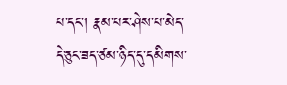པ་དང་། རྣམ་པར་ཤེས་པ་མེད་དེ་ཅུང་ཟད་ཙམ་ཉིད་དུ་དམིགས་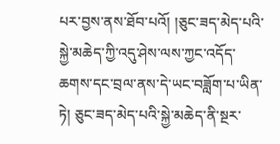པར་བྱས་ནས་ཐོབ་པའོ། །ཅུང་ཟད་མེད་པའི་སྐྱེ་མཆེད་ཀྱི་འདུ་ཤེས་ལས་ཀྱང་འདོད་ཆགས་དང་བྲལ་ནས་དེ་ཡང་བཟློག་པ་ཡིན་ཏེ། ཅུང་ཟད་མེད་པའི་སྐྱེ་མཆེད་ནི་སྔར་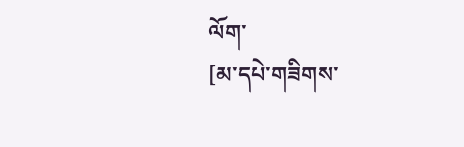ལོག་
[མ་དཔེ་གཟིགས་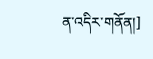ན་འདིར་གནོན།]